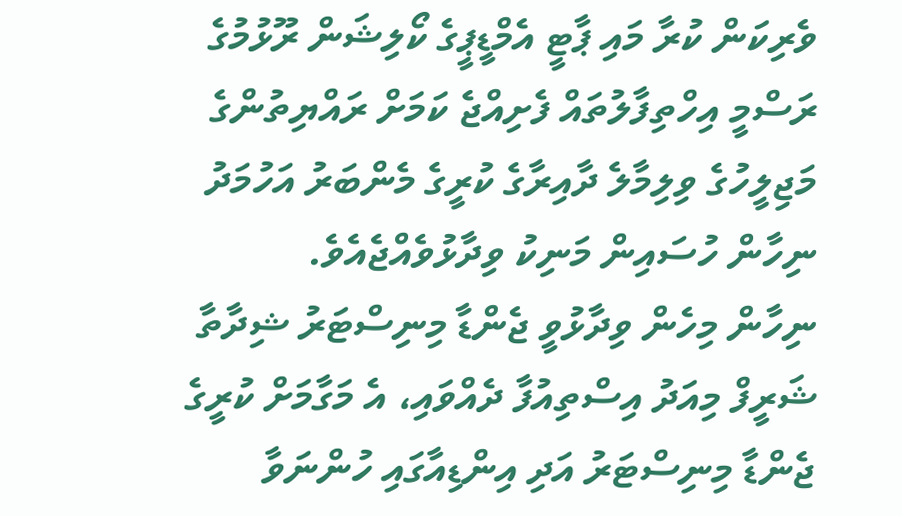ވެރިކަން ކުރާ މައި ޕާޓީ އެމްޑީޕީގެ ކޯލިޝަން ރޫޅުމުގެ ރަސްމީ އިހްތިފާލުތައް ފެށިއްޖެ ކަމަށް ރައްޔިތުންގެ މަޖިލީހުގެ ވިލިމާލެ ދާއިރާގެ ކުރީގެ މެންބަރު އަހުމަދު ނިހާން ހުސައިން މަނިކު ވިދާޅުވެއްޖެއެވެ.
ނިހާން މިހެން ވިދާޅުވީ ޖެންޑާ މިނިސްޓަރު ޝިދާތާ ޝަރީފް މިއަދު އިސްތިއުފާ ދެއްވައި، އެ މަގާމަށް ކުރީގެ ޖެންޑާ މިނިސްޓަރު އަދި އިންޑިއާގައި ހުންނަވާ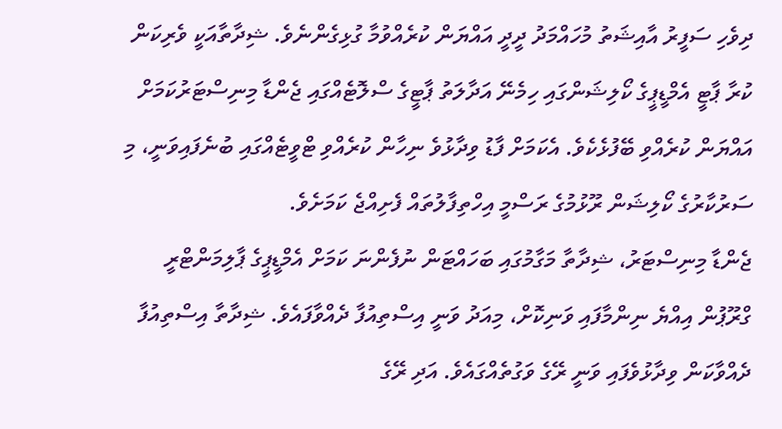ދިވެހި ސަފީރު އާއިޝަތު މުހައްމަދު ދީދީ އައްޔަން ކުރެއްވުމާ ގުޅިގެންނެވެ. ޝިދާތާއަކީ ވެރިކަން ކުރާ ޕާޓީ އެމްޑީޕީގެ ކޯލިޝަންގައި ހިމެނޭ އަދާލަތު ޕާޓީގެ ސްލޮޓެއްގައި ޖެންޑާ މިނިސްޓަރުކަމަށް އައްޔަން ކުރެއްވި ބޭފުޅެކެވެ. އެކަމަށް ފާޑު ވިދާޅުވެ ނިހާން ކުރެއްވި ޓްވީޓެއްގައި ބުނެފައިވަނީ، މި ސަރުކާރުގެ ކޯލިޝަން ރޫޅުމުގެ ރަސްމީ އިހްތިފާލުތައް ފެށިއްޖެ ކަމަށެވެ.
ޖެންޑާ މިނިސްޓަރު، ޝިދާތާ މަގާމުގައި ބަހައްޓަން ނުފެންނަ ކަމަށް އެމްޑީޕީގެ ޕާލިމަންޓްރީ ގްރޫޕުން އިއްޔެ ނިންމާފައި ވަނިކޮށް، މިއަދު ވަނީ އިސްތިއުފާ ދެއްވާފައެވެ. ޝިދާތާ އިސްތިއުފާ ދެއްވާކަން ވިދާޅުވެފައި ވަނީ ރޭގެ ވަގުތެއްގައެވެ. އަދި ރޭގެ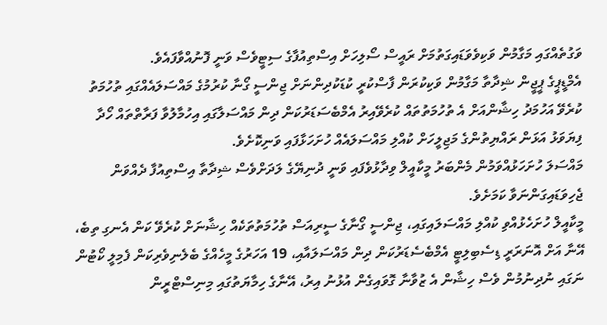ވަގުތެއްގައި މަގާމުން ވަކިވެވަޑައިގަތުމަށް ރައީސް ސޯލިހަށް އިސްތިއުފާގެ ސިޓީވެސް ވަނީ ފޮނުއްވާފައެވެ.
އެމްޑީޕީގެ ޕީޖީން ޝިދާތާ މަގާމުން ވަކިކުރަން ފާސްކުރީ ކުޑަކުދިންނަށް ޖިންސީ ގޯނާ ކުރުމުގެ މައްސަލައެއްގައި ތުހުމަތު ކުރެވޭ އަހުމަދު ހިޝާންއަށް އެ ތުހުމަތުތައް ކުރެވޭއިރު އެމްބެސަޑަރުކަން ދިން މައްސަލާގައި އިހުމާލުވާ ފަރާތްތައް ހޯދާ ފިޔަވަޅު އަޅަން ރައްޔިތުންގެ މަޖިލީހަށް ކުއްލި މައްސަލައެއް ހުށަހަޅާފައި ވަނިކޮށެވެ.
މައްސަލަ ހުށަހަޅުއްވަމުން މެންބަރު މީކާއީލް ވިދާޅުވެފައި ވަނީ ދުނިޔޭގެ ލަދަށްވެސް ޝިދާތާ އިސްތިއުފާ ދެއްވަން ޖެހިވަޑައިގަންނަވާ ކަމަށެވެ.
މީކާއީލް ހުށަހެޅުއްވި ކުއްލި މައްސަލައިގައި، ޖިންސީ ގޯނާގެ ސީރިއަސް ތުހުމަތުތަކެއް ހިޝާނަށް ކުރެވޭ ކަން އެނގި ތިބެ، އޭނާ އަށް އޮނަރަރީ ޑިސެބިލިޓީ އެމްބެސެޑަރުކަން ދިން މައްސަލައާއި، 19 އަހަރުގެ މީހެއްގެ ބެލެނިވެރިކަން ފެމިލީ ކޯޓުން ނަގައި ނުދިނުމުން ވެސް ހިޝާން އެ ޒުވާނާ ގޮވައިގެން އުޅުނު އިރު، އޭނާގެ ހިމާޔަތުގައި މިނިސްޓްރީން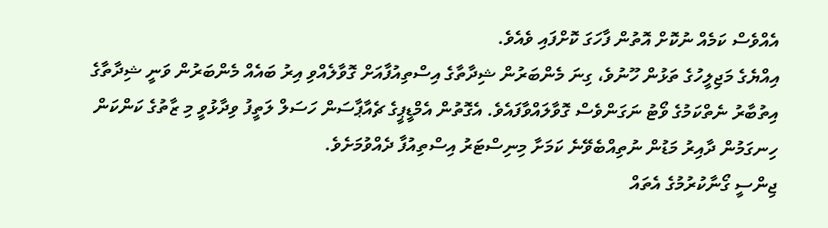އެއްވެސް ކަމެއް ނުކޮށް އޮތުން ފާހަގަ ކޮށްފައި ވެއެވެ.
އިއްޔެގެ މަޖިލީހުގެ ތަޅުން ހޫނުވެ، ގިނަ މެންބަރުން ޝިދާތާގެ އިސްތިއުފާއަށް ގޮވާލެއްވި އިރު ބައެއް މެންބަރުން ވަނީ ޝިދާތާގެ އިތުބާރު ނެތްކަމުގެ ވޯޓު ނަގަންވެސް ގޮވާލައްވާފައެވެ. އެގޮތުން އެމްޑީޕީގެ ޗެއާޕާސަން ހަސަލް ލަތީފު ވިދާޅުވީ މި ޒާތުގެ ކަންކަން ހިނގަމުން ދާއިރު މަޑުން ނުތިއްބެވޭނެ ކަމަށާ މިނިސްޓަރު އިސްތިއުފާ ދެއްވުމަށެވެ.
ޖިންސީ ގޯނާކުރުމުގެ އެތައް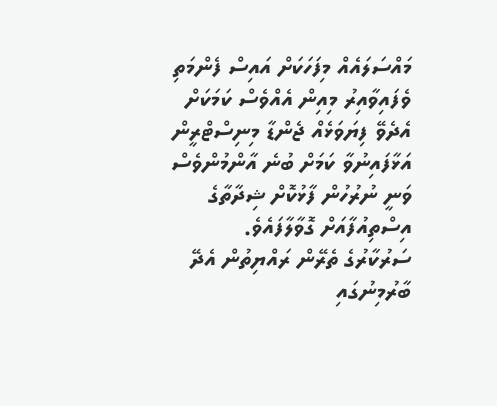މައްސަލައެއް މިފަހަކަށް އައިސް ފެންމަތި ވެފައިވާއިރު މިއިން އެއްވެސް ކަމަކަށް އެދެވޭ ފިޔަވަޅެއް ޖެންޑާ މިނިސްޓްރީން އަޅާފައިނުވާ ކަމަށް ބުނެ އާންމުންވެސް ވަނީ ނުރުހުން ފާޅުކޮށް ޝިދާތާގެ އިސްތިއުފާއަށް ގޮވާލާފައެވެ.
ސަރުކާރުގެ ތެރޭން ރައްޔިތުން އެދޭ ބާރުމިނުގައި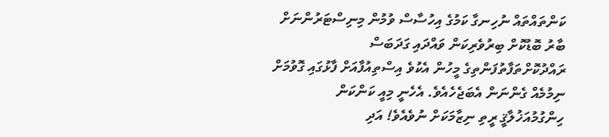ކަންތައްތައް ނުހިނގާ ކަމުގެ އިހުސާސް ވުމުން މިނިސްޓަރުންނަށް ބާރު ބޮޑުކޮށް ބިރުވެރިކަން ވައްދައި ގަދަބަސް ރައްދުކޮށްތަފާތުފަންތިގެ މީހުން އެކުވެ އިސްތިއުފާއަށް ފާޅުގައި ގޮވުމަށް ނިމުމެއް ގެންނަން އެބަޖެހެއެވެ. އެހެނީ މިއީ ކަންކަން ހިންގުމުއަޚުލާޤީ ރީތި ނިޒާމަކަށް ނުވެއެވެ! އަދި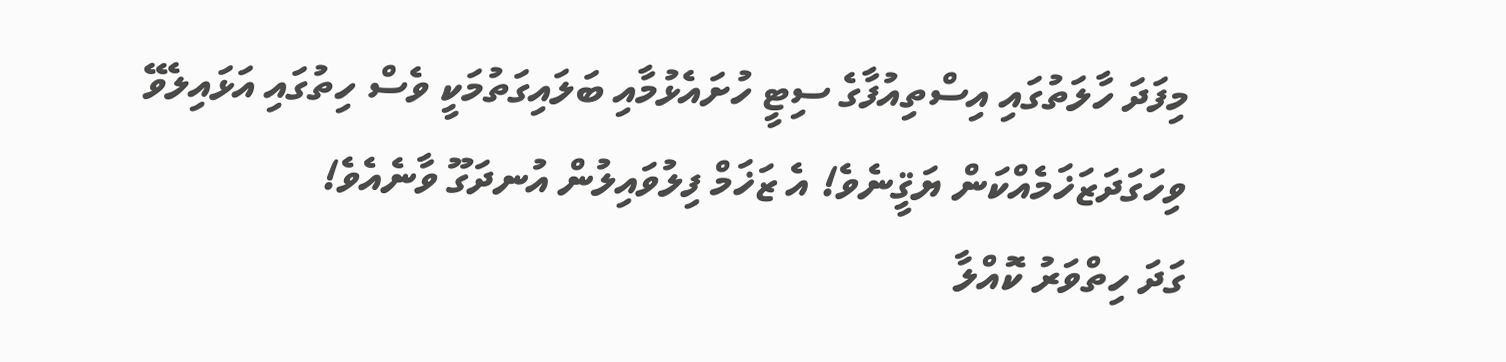މިފަދަ ހާލަތުގައި އިސްތިއުފާގެ ސިޓީ ހުށައެޅުމާއި ބަލައިގަތުމަކީ ވެސް ހިތުގައި އަޅައިލެވޭ ވިހަގަދަޒަޚަމެއްކަން ޔަޤީނެވެ! އެ ޒަޚަމް ފިލުވައިލުން އުނދަގޫ ވާނެއެވެ!
ގަދަ ހިތްވަރު ކޮއްލާ